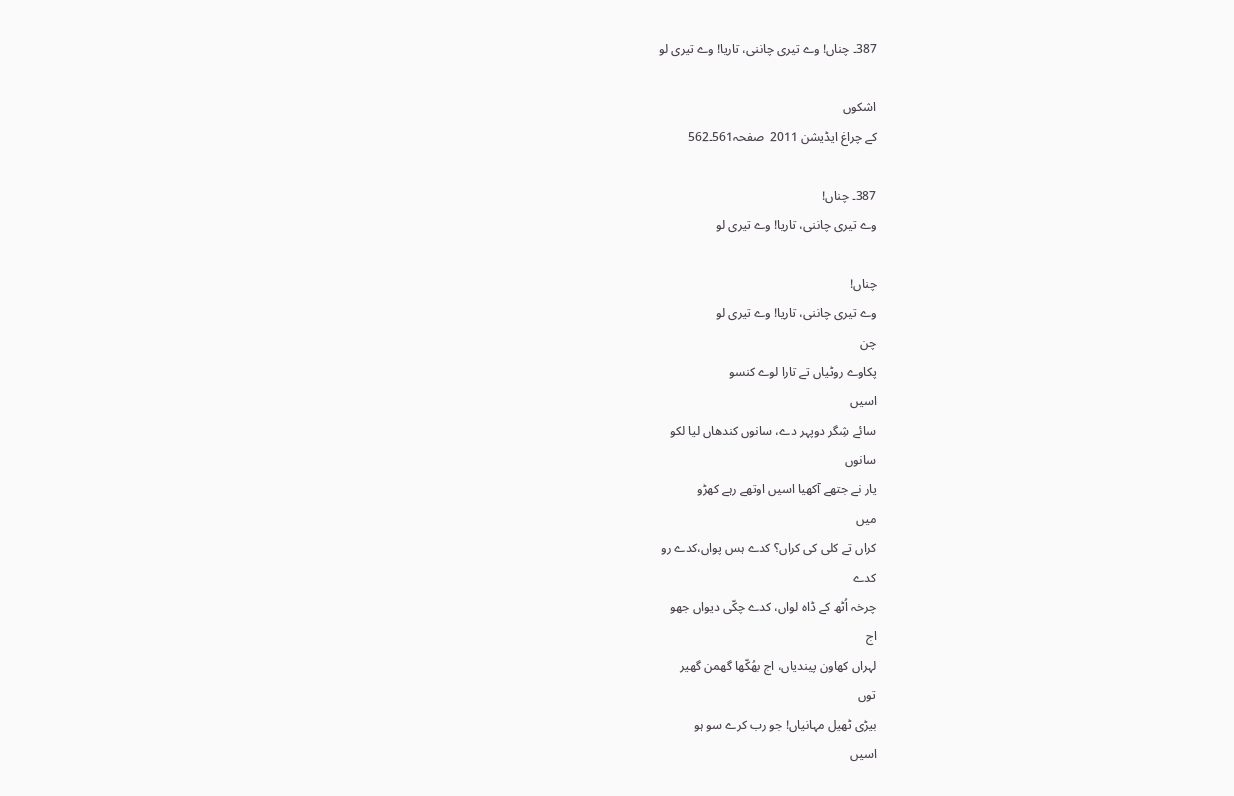387۔ چناں! وے تیری چاننی، تاریا! وے تیری لو

اشکوں
کے چراغ ایڈیشن 2011  صفحہ561۔562

387۔ چناں!
وے تیری چاننی، تاریا! وے تیری لو

چناں!
وے تیری چاننی، تاریا! وے تیری لو
چن
پکاوے روٹیاں تے تارا لوے کنسو
اسیں
سائے شِگر دوپہر دے، سانوں کندھاں لیا لکو
سانوں
یار نے جتھے آکھیا اسیں اوتھے رہے کھڑو
میں
کراں تے کلی کی کراں؟ کدے ہس پواں،کدے رو
کدے
چرخہ اُٹھ کے ڈاہ لواں، کدے چکّی دیواں جھو
اج
لہراں کھاون پیندیاں، اج بھُکّھا گھمن گھیر
توں
بیڑی ٹھیل مہانیاں! جو رب کرے سو ہو
اسیں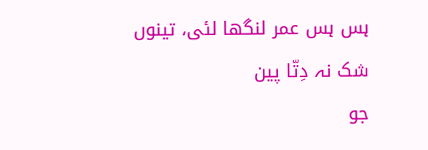ہس ہس عمر لنگھا لئی، تینوں شک نہ دِتّا پین
جو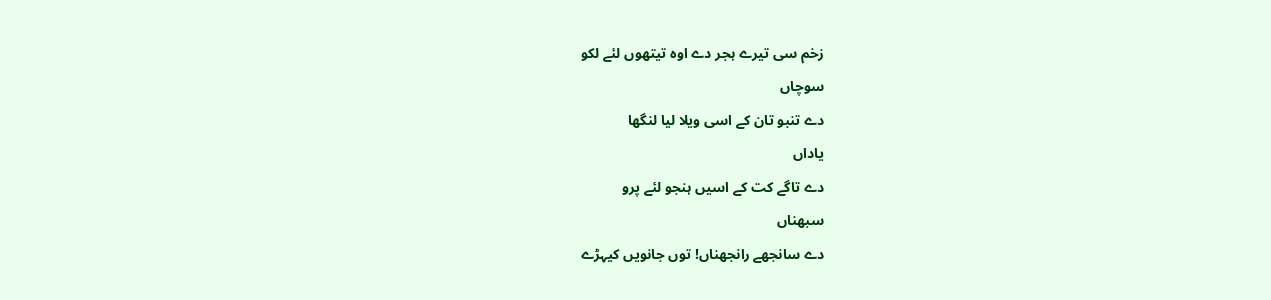زخم سی تیرے ہجر دے اوہ تیتھوں لئے لکو
سوچاں
دے تنبو تان کے اسی ویلا لیا لنگھا
یاداں
دے تاگے کت کے اسیں ہنجو لئے پرو
سبھناں
دے سانجھے رانجھناں! توں جانویں کیہڑے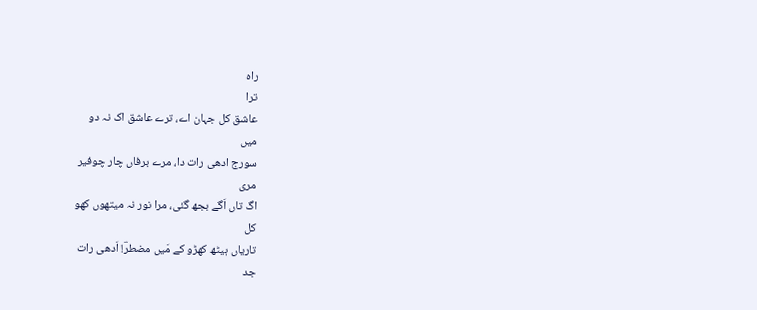راہ
ترا
عاشق کل جہان اے، ترے عاشق اک نہ دو
میں
سورج ادھی رات دا، مرے برفاں چار چوفیر
مری
اگ تاں اَگے بجھ گئی، مرا نور نہ میتھوں کھو
کل
تاریاں ہیٹھ کھڑو کے مَیں مضطرؔ! اَدھی رات
جد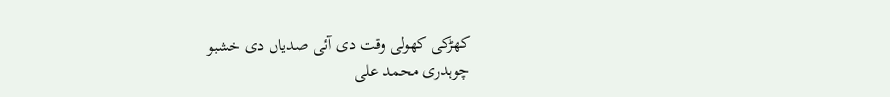کھڑکی کھولی وقت دی آئی صدیاں دی خشبو
چوہدری محمد علی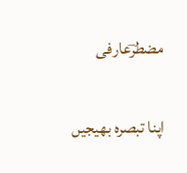مضطرؔعارفی

اپنا تبصرہ بھیجیں